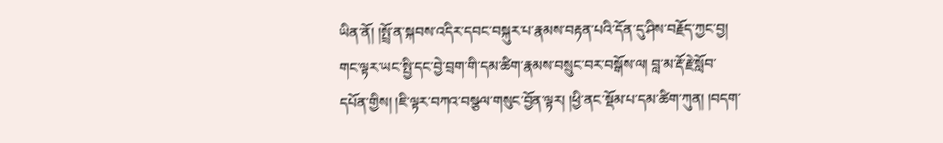ཡིན་ནོ། །སྤྲོ་ན་སྐབས་འདིར་དབང་བསྐུར་པ་རྣམས་བརྟན་པའི་དོན་དུ་ཤིས་བརྗོད་ཀྱང་བྱ། གང་ལྟར་ཡང་སྤྱི་དང་བྱེ་བྲག་གི་དམ་ཚིག་རྣམས་བསྲུང་བར་བསྒོས་ལ། བླ་མ་རྡོ་རྗེ་སློབ་དཔོན་གྱིས། །ཇི་ལྟར་བཀའ་བསྩལ་གསུང་བྱོན་ལྟར། །ཕྱི་ནང་སྡོམ་པ་དམ་ཚིག་ཀུན། །བདག་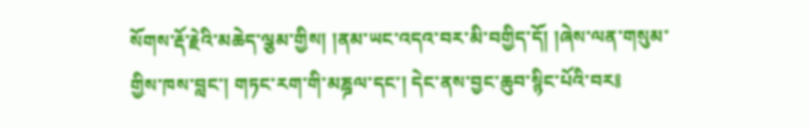སོགས་རྡོ་རྗེའི་མཆེད་ལྕམ་གྱིས། །ནམ་ཡང་འདའ་བར་མི་བགྱིད་དོ། །ཞེས་ལན་གསུམ་གྱིས་ཁས་བླང་། གཏང་རག་གི་མཎྜལ་དང་། དེང་ནས་བྱང་ཆུབ་སྙིང་པོའི་བར༔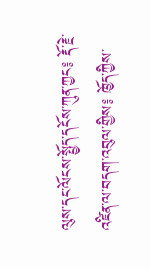ལུས་དང་ལོངས་སྤྱོད་དངོས་ཀུན་ཀྱང༔ རྡོ་རྗེ་འཛིན་ལ་བདག་འབུལ་གྱིས༔ ཁྱོད་ཀྱིས་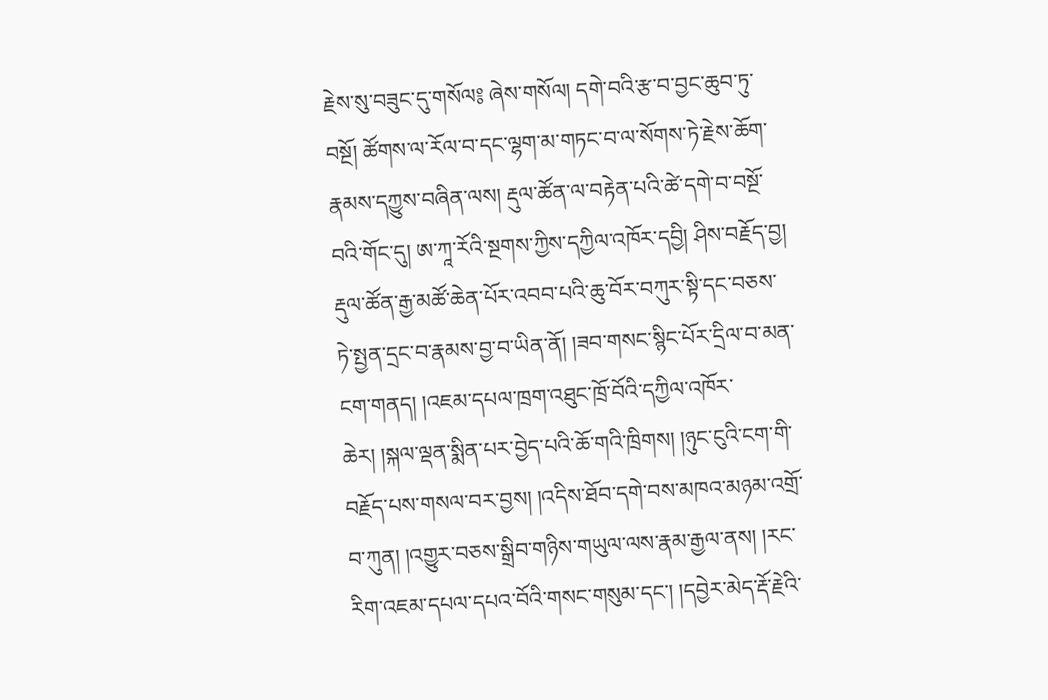རྗེས་སུ་བཟུང་དུ་གསོལ༔ ཞེས་གསོལ། དགེ་བའི་རྩ་བ་བྱང་ཆུབ་ཏུ་བསྔོ། ཚོགས་ལ་རོལ་བ་དང་ལྷག་མ་གཏང་བ་ལ་སོགས་ཏེ་རྗེས་ཆོག་རྣམས་དཀྱུས་བཞིན་ལས། རྡུལ་ཚོན་ལ་བརྟེན་པའི་ཚེ་དགེ་བ་བསྔོ་བའི་གོང་དུ། ཨ་ཀཱ་རོའི་སྔགས་ཀྱིས་དཀྱིལ་འཁོར་དབྱི། ཤིས་བརྗོད་བྱ། རྡུལ་ཚོན་རྒྱ་མཚོ་ཆེན་པོར་འབབ་པའི་ཆུ་བོར་བཀུར་སྟི་དང་བཅས་ཏེ་སྤྱན་དྲང་བ་རྣམས་བྱ་བ་ཡིན་ནོ། །ཟབ་གསང་སྙིང་པོར་དྲིལ་བ་མན་ངག་གནད། །འཇམ་དཔལ་ཁྲག་འཐུང་ཁྲོ་བོའི་དཀྱིལ་འཁོར་ཆེར། །སྐལ་ལྡན་སྨིན་པར་བྱེད་པའི་ཆོ་གའི་ཁྲིགས། །ཉུང་ངུའི་ངག་གི་བརྗོད་པས་གསལ་བར་བྱས། །འདིས་ཐོབ་དགེ་བས་མཁའ་མཉམ་འགྲོ་བ་ཀུན། །འགྱུར་བཅས་སྒྲིབ་གཉིས་གཡུལ་ལས་རྣམ་རྒྱལ་ནས། །རང་རིག་འཇམ་དཔལ་དཔའ་བོའི་གསང་གསུམ་དང་། །དབྱེར་མེད་རྡོ་རྗེའི་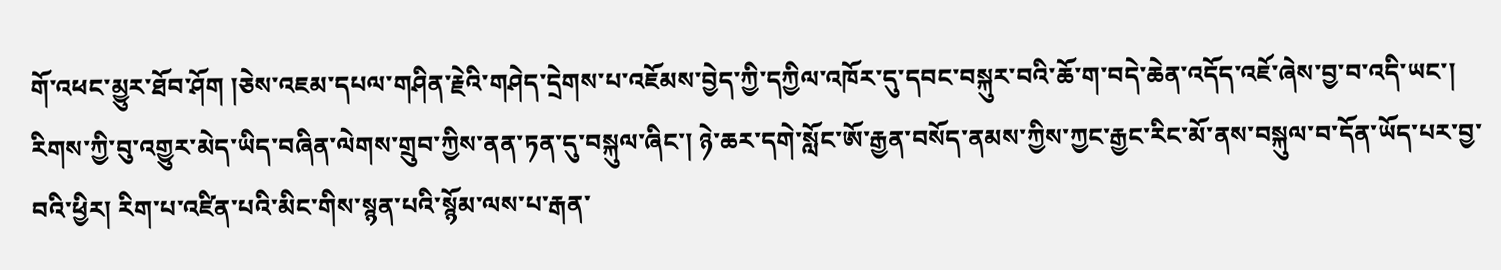གོ་འཕང་མྱུར་ཐོབ་ཤོག །ཅེས་འཇམ་དཔལ་གཤིན་རྗེའི་གཤེད་དྲེགས་པ་འཇོམས་བྱེད་ཀྱི་དཀྱིལ་འཁོར་དུ་དབང་བསྐུར་བའི་ཆོ་ག་བདེ་ཆེན་འདོད་འཇོ་ཞེས་བྱ་བ་འདི་ཡང་། རིགས་ཀྱི་བུ་འགྱུར་མེད་ཡིད་བཞིན་ལེགས་གྲུབ་ཀྱིས་ནན་ཏན་དུ་བསྐུལ་ཞིང་། ཉེ་ཆར་དགེ་སློང་ཨོ་རྒྱན་བསོད་ནམས་ཀྱིས་ཀྱང་རྒྱང་རིང་མོ་ནས་བསྐུལ་བ་དོན་ཡོད་པར་བྱ་བའི་ཕྱིར། རིག་པ་འཛིན་པའི་མིང་གིས་སྙན་པའི་སྙོམ་ལས་པ་རྒན་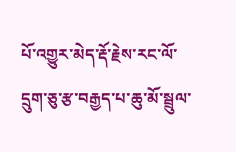པོ་འགྱུར་མེད་རྡོ་རྗེས་རང་ལོ་དྲུག་ཅུ་རྩ་བརྒྱད་པ་ཆུ་མོ་སྦྲུལ་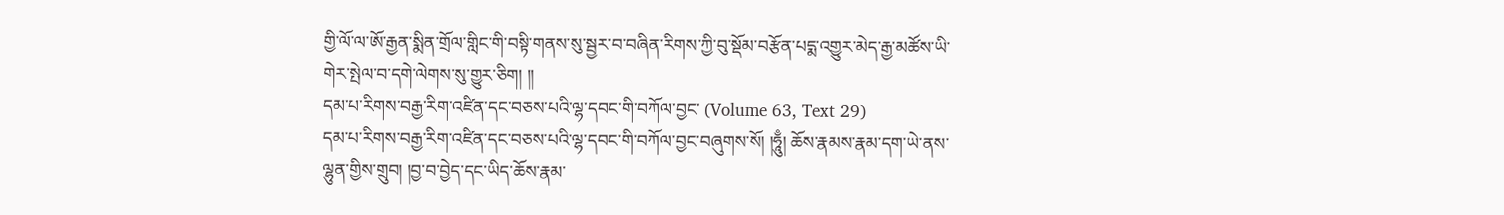གྱི་ལོ་ལ་ཨོ་རྒྱན་སྨིན་གྲོལ་གླིང་གི་བསྟི་གནས་སུ་སྦྱར་བ་བཞིན་རིགས་ཀྱི་བུ་སྡོམ་བརྩོན་པདྨ་འགྱུར་མེད་རྒྱ་མཚོས་ཡི་གེར་སྤེལ་བ་དགེ་ལེགས་སུ་གྱུར་ཅིག། །།
དམ་པ་རིགས་བརྒྱ་རིག་འཛིན་དང་བཅས་པའི་ལྷ་དབང་གི་བཀོལ་བྱང་ (Volume 63, Text 29)
དམ་པ་རིགས་བརྒྱ་རིག་འཛིན་དང་བཅས་པའི་ལྷ་དབང་གི་བཀོལ་བྱང་བཞུགས་སོ། །ཧཱུྃ། ཆོས་རྣམས་རྣམ་དག་ཡེ་ནས་ལྷུན་གྱིས་གྲུབ། །བྱ་བ་བྱེད་དང་ཡིད་ཆོས་རྣམ་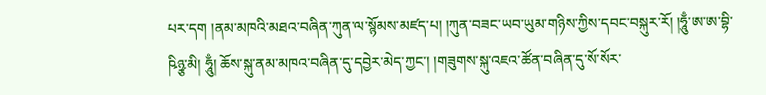པར་དག །ནམ་མཁའི་མཐའ་བཞིན་ཀུན་ལ་སྙོམས་མཛད་པ། །ཀུན་བཟང་ཡབ་ཡུམ་གཉིས་ཀྱིས་དབང་བསྐུར་རོ། །ཧཱུྃ་ཨ་ཨ་བྷི་ཥིཉྩ་མི། ཧཱུྃ། ཆོས་སྐུ་ནམ་མཁའ་བཞིན་དུ་དབྱེར་མེད་ཀྱང་། །གཟུགས་སྐུ་འཇའ་ཚོན་བཞིན་དུ་སོ་སོར་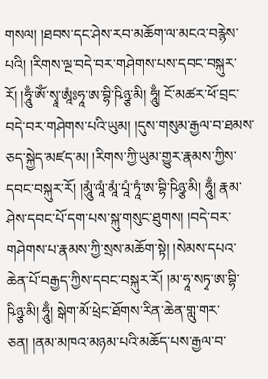གསལ། །ཐབས་དང་ཤེས་རབ་མཆོག་ལ་མངའ་བརྙེས་པའི། །རིགས་ལྔ་བདེ་བར་གཤེགས་པས་དབང་བསྐུར་རོ། །ཧཱུྃ་ཨོཾ་སྭཱ་ཨཱཾཿཧཱ་ཨ་བྷི་ཥིཉྩ་མི། ཧཱུྃ། ངོ་མཚར་ཕོ་བྲང་བདེ་བར་གཤེགས་པའི་ཡུམ། །དུས་གསུམ་རྒྱལ་བ་ཐམས་ཅད་སྐྱེད་མཛད་མ། །རིགས་ཀྱི་ཡུམ་གྱུར་རྣམས་ཀྱིས་དབང་བསྐུར་རོ། །མཱུཾ་ལཱཾ་མཱཾ་པཱཾ་ཏཱཾ་ཨ་བྷི་ཥིཉྩ་མི། ཧཱུྃ། རྣམ་ཤེས་དབང་པོ་དག་པས་སྐུ་གསུང་ཐུགས། །བདེ་བར་གཤེགས་པ་རྣམས་ཀྱི་སྲས་མཆོག་སྟེ། །སེམས་དཔའ་ཆེན་པོ་བརྒྱད་ཀྱིས་དབང་བསྐུར་རོ། །མ་ཧཱ་སཏྭ་ཨ་བྷི་ཥིཉྩ་མི། ཧཱུྃ། སྒེག་མོ་ཕྲེང་ཐོགས་རིན་ཆེན་གླུ་གར་ཅན། །ནམ་མཁའ་མཉམ་པའི་མཆོད་པས་རྒྱལ་བ་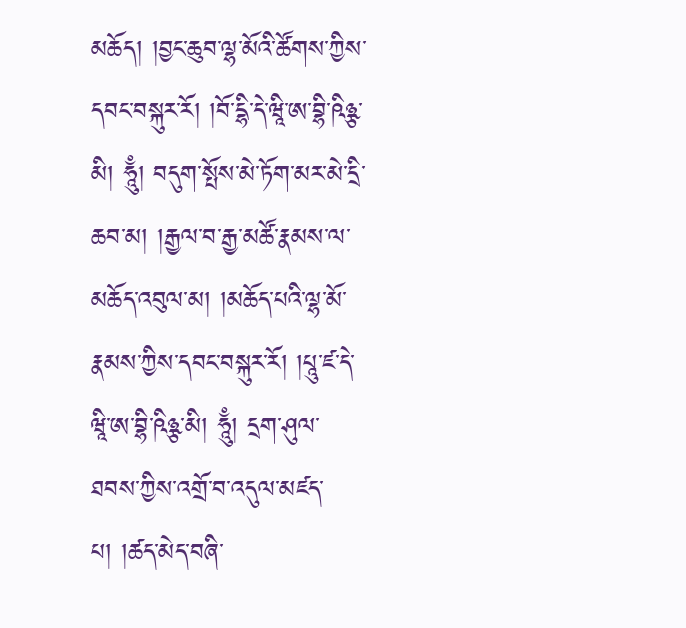མཆོད། །བྱང་ཆུབ་ལྷ་མོའི་ཚོགས་ཀྱིས་དབང་བསྐུར་རོ། །བོ་དྷི་དེ་ཝཱི་ཨ་བྷི་ཥིཉྩ་མི། ཧཱུྃ། བདུག་སྤོས་མེ་ཏོག་མར་མེ་དྲི་ཆབ་མ། །རྒྱལ་བ་རྒྱ་མཚོ་རྣམས་ལ་མཆོད་འབུལ་མ། །མཆོད་པའི་ལྷ་མོ་རྣམས་ཀྱིས་དབང་བསྐུར་རོ། །པཱུ་ཛ་དེ་ཝཱི་ཨ་བྷི་ཥིཉྩ་མི། ཧཱུྃ། དྲག་ཤུལ་ཐབས་ཀྱིས་འགྲོ་བ་འདུལ་མཛད་པ། །ཚད་མེད་བཞི་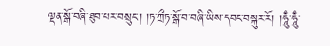ལྡན་སྒོ་བཞི་ཐུབ་པར་བསྲུང་། །ཏ་ཀྲྀཏ་སྒོ་བ་བཞི་ཡིས་དབང་བསྐུར་རོ། །ཧཱུྃ་ཧཱུྃ་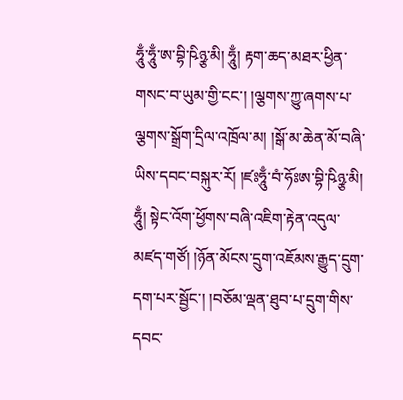ཧཱུྃ་ཧཱུྃ་ཨ་བྷི་ཥིཉྩ་མི། ཧཱུྃ། རྟག་ཆད་མཐར་ཕྱིན་གསང་བ་ཡུམ་གྱི་ངང་། །ལྕགས་ཀྱུ་ཞགས་པ་ལྕགས་སྒྲོག་དྲིལ་འཁྲོལ་མ། །སྒོ་མ་ཆེན་མོ་བཞི་ཡིས་དབང་བསྐུར་རོ། །ཛཿཧཱུྃ་བཾ་ཧོཿཨ་བྷི་ཥིཉྩ་མི། ཧཱུྃ། སྟེང་འོག་ཕྱོགས་བཞི་འཇིག་རྟེན་འདུལ་མཛད་གཙོ། །ཉོན་མོངས་དྲུག་འཇོམས་རྒྱུད་དྲུག་དག་པར་སྦྱོང་། །བཅོམ་ལྡན་ཐུབ་པ་དྲུག་གིས་དབང་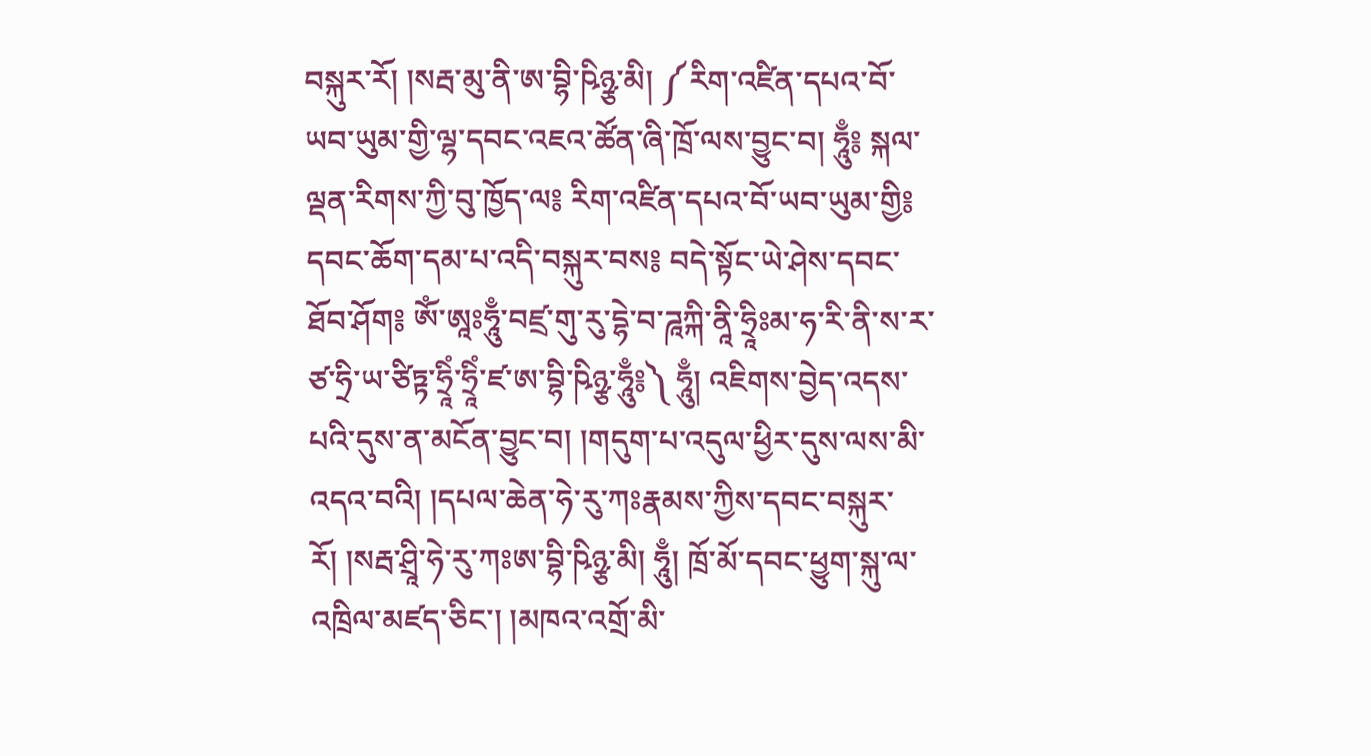བསྐུར་རོ། །སརྦ་མུ་ནི་ཨ་བྷི་ཥིཉྩ་མི། ༼རིག་འཛིན་དཔའ་བོ་ཡབ་ཡུམ་གྱི་ལྷ་དབང་འཇའ་ཚོན་ཞི་ཁྲོ་ལས་བྱུང་བ། ཧཱུྃ༔ སྐལ་ལྡན་རིགས་ཀྱི་བུ་ཁྱོད་ལ༔ རིག་འཛིན་དཔའ་བོ་ཡབ་ཡུམ་གྱི༔ དབང་ཆོག་དམ་པ་འདི་བསྐུར་བས༔ བདེ་སྟོང་ཡེ་ཤེས་དབང་ཐོབ་ཤོག༔ ཨོཾ་ཨཱཿཧཱུྃ་བཛྲ་གུ་རུ་དྷེ་བ་ཌཱཀྐི་ནཱི་ཧྲཱིཿམ་ཧ་རི་ནི་ས་ར་ཙ་ཧྲི་ཡ་ཙིཏྟ་ཧྲཱིཾ་ཧྲཱིཾ་ཛ་ཨ་བྷི་ཥིཉྩ་ཧཱུྃ༔༽ ཧཱུྃ། འཇིགས་བྱེད་འདས་པའི་དུས་ན་མངོན་བྱུང་བ། །གདུག་པ་འདུལ་ཕྱིར་དུས་ལས་མི་འདའ་བའི། །དཔལ་ཆེན་ཧེ་རུ་ཀཿརྣམས་ཀྱིས་དབང་བསྐུར་རོ། །སརྦ་ཤྲཱི་ཧེ་རུ་ཀཿཨ་བྷི་ཥིཉྩ་མི། ཧཱུྃ། ཁྲོ་མོ་དབང་ཕྱུག་སྐུ་ལ་འཁྲིལ་མཛད་ཅིང་། །མཁའ་འགྲོ་མི་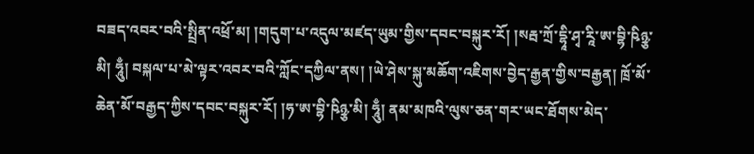བཟད་འབར་བའི་སྤྲིན་འཕྲོ་མ། །གདུག་པ་འདུལ་མཛད་ཡུམ་གྱིས་དབང་བསྐུར་རོ། །སརྦ་ཀྲོ་དྷཱི་ཤྭ་རཱི་ཨ་བྷི་ཥིཉྩ་མི། ཧཱུྃ། བསྐལ་པ་མེ་ལྟར་འབར་བའི་ཀློང་དཀྱིལ་ནས། །ཡེ་ཤེས་སྐུ་མཆོག་འཇིགས་བྱེད་རྒྱན་གྱིས་བརྒྱན། ཁྲོ་མོ་ཆེན་མོ་བརྒྱད་ཀྱིས་དབང་བསྐུར་རོ། །ཧ་ཨ་བྷི་ཥིཉྩ་མི། ཧཱུྃ། ནམ་མཁའི་ལུས་ཅན་གར་ཡང་ཐོགས་མེད་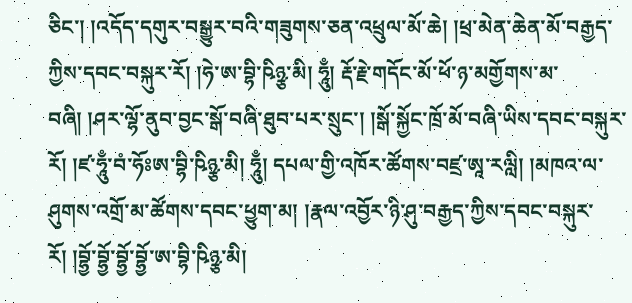ཅིང་། །འདོད་དགུར་བསྒྱུར་བའི་གཟུགས་ཅན་འཕྲུལ་མོ་ཆེ། །ཕྲ་མེན་ཆེན་མོ་བརྒྱད་ཀྱིས་དབང་བསྐུར་རོ། །ཧེ་ཨ་བྷི་ཥིཉྩ་མི། ཧཱུྃ། རྡོ་རྗེ་གདོང་མོ་ཕོ་ཉ་མགྱོགས་མ་བཞི། །ཤར་ལྷོ་ནུབ་བྱང་སྒོ་བཞི་ཐུབ་པར་སྲུང་། །སྒོ་སྐྱོང་ཁྲོ་མོ་བཞི་ཡིས་དབང་བསྐུར་རོ། །ཛ་ཧཱུྃ་བཾ་ཧོཿཨ་བྷི་ཥིཉྩ་མི། ཧཱུྃ། དཔལ་གྱི་འཁོར་ཚོགས་བཛྲ་ཨཱ་རལླི། །མཁའ་ལ་ཤུགས་འགྲོ་མ་ཚོགས་དབང་ཕྱུག་མ། །རྣལ་འབྱོར་ཉི་ཤུ་བརྒྱད་ཀྱིས་དབང་བསྐུར་རོ། །བྷྱོ་བྷྱོ་བྷྱོ་བྷྱོ་ཨ་བྷི་ཥིཉྩ་མི།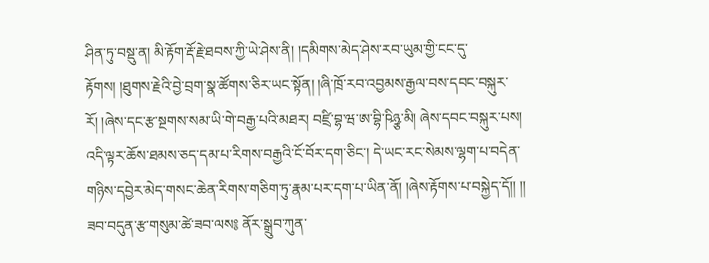ཤིན་ཏུ་བསྡུ་ན། མི་རྟོག་རྡོ་རྗེ་ཐབས་ཀྱི་ཡེ་ཤེས་ནི། །དམིགས་མེད་ཤེས་རབ་ཡུམ་གྱི་ངང་དུ་རྟོགས། །ཐུགས་རྗེའི་བྱེ་བྲག་སྣ་ཚོགས་ཅིར་ཡང་སྟོན། །ཞི་ཁྲོ་རབ་འབྱམས་རྒྱལ་བས་དབང་བསྐུར་རོ། །ཞེས་དང་རྩ་སྔགས་སམ་ཡི་གེ་བརྒྱ་པའི་མཐར། བཛྲི་བྷ་ཝ་ཨ་བྷི་ཥིཉྩ་མི། ཞེས་དབང་བསྐུར་པས། འདི་ལྟར་ཆོས་ཐམས་ཅད་དམ་པ་རིགས་བརྒྱའི་ངོ་བོར་དག་ཅིང་། དེ་ཡང་རང་སེམས་ལྷག་པ་བདེན་གཉིས་དབྱེར་མེད་གསང་ཆེན་རིགས་གཅིག་ཏུ་རྣམ་པར་དག་པ་ཡིན་ནོ། །ཞེས་རྟོགས་པ་བསྐྱེད་དོ།། །།
ཟབ་བདུན་རྩ་གསུམ་ཚེ་ཟབ་ལས༔ ནོར་སྒྲུབ་ཀུན་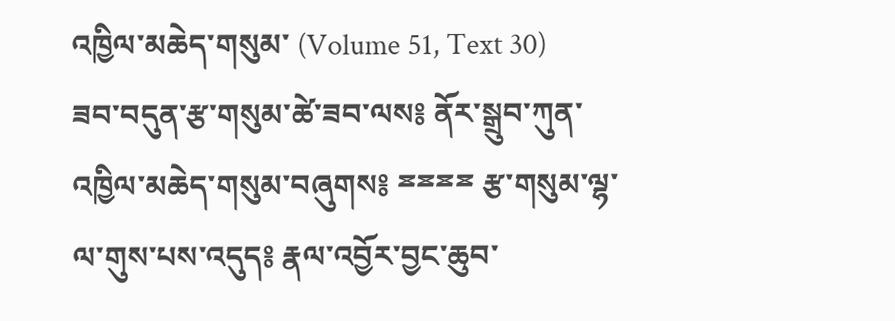འཁྱིལ་མཆེད་གསུམ་ (Volume 51, Text 30)
ཟབ་བདུན་རྩ་གསུམ་ཚེ་ཟབ་ལས༔ ནོར་སྒྲུབ་ཀུན་འཁྱིལ་མཆེད་གསུམ་བཞུགས༔ ྈྈྈྈ རྩ་གསུམ་ལྷ་ལ་གུས་པས་འདུད༔ རྣལ་འབྱོར་བྱང་ཆུབ་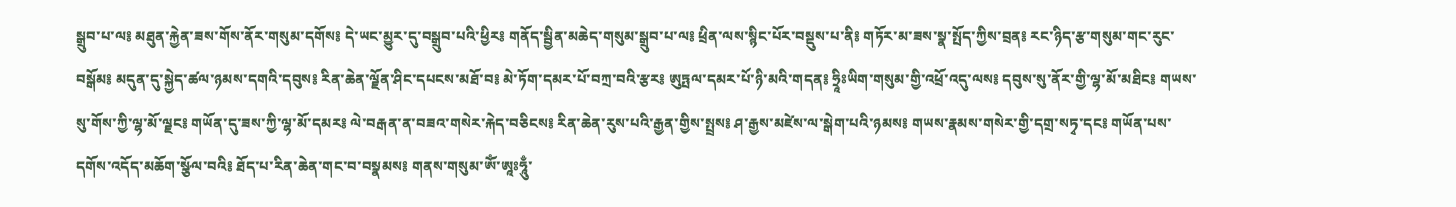སྒྲུབ་པ་ལ༔ མཐུན་རྐྱེན་ཟས་གོས་ནོར་གསུམ་དགོས༔ དེ་ཡང་མྱུར་དུ་བསྒྲུབ་པའི་ཕྱིར༔ གནོད་སྦྱིན་མཆེད་གསུམ་སྒྲུབ་པ་ལ༔ ཕྲིན་ལས་སྙིང་པོར་བསྡུས་པ་ནི༔ གཏོར་མ་ཟས་སྣ་སྤོད་ཀྱིས་བྲན༔ རང་ཉིད་རྩ་གསུམ་གང་རུང་བསྒོམ༔ མདུན་དུ་སྐྱེད་ཚལ་ཉམས་དགའི་དབུས༔ རིན་ཆེན་ལྗོན་ཤིང་དཔངས་མཐོ་བ༔ མེ་ཏོག་དམར་པོ་བཀྲ་བའི་རྩར༔ ཨུཏྤལ་དམར་པོ་ཉི་མའི་གདན༔ ཧྲཱིཿཡིག་གསུམ་གྱི་འཕྲོ་འདུ་ལས༔ དབུས་སུ་ནོར་གྱི་ལྷ་མོ་མཐིང༔ གཡས་སུ་གོས་ཀྱི་ལྷ་མོ་ལྗང༔ གཡོན་དུ་ཟས་ཀྱི་ལྷ་མོ་དམར༔ ལེ་བརྒན་ན་བཟའ་གསེར་རྐེད་བཅིངས༔ རིན་ཆེན་རུས་པའི་རྒྱན་གྱིས་སྤྲས༔ ཤ་རྒྱས་མཛེས་ལ་སྒེག་པའི་ཉམས༔ གཡས་རྣམས་གསེར་གྱི་དགྲ་སཏྭ་དང༔ གཡོན་པས་དགོས་འདོད་མཆོག་སྩོལ་བའི༔ ཐོད་པ་རིན་ཆེན་གང་བ་བསྣམས༔ གནས་གསུམ་ཨོཾ་ཨཱཿཧཱུྃ་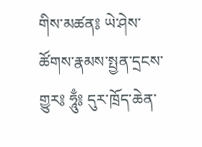གིས་མཚན༔ ཡེ་ཤེས་ཚོགས་རྣམས་སྤྱན་དྲངས་གྱུར༔ ཧཱུྃ༔ དུར་ཁྲོད་ཆེན་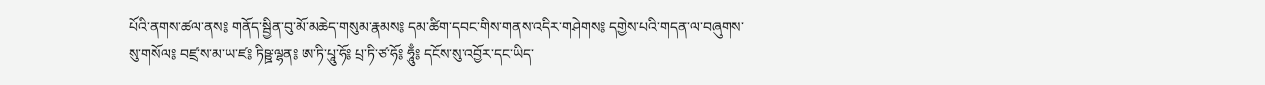པོའི་ནགས་ཚལ་ནས༔ གནོད་སྦྱིན་བུ་མོ་མཆེད་གསུམ་རྣམས༔ དམ་ཚིག་དབང་གིས་གནས་འདིར་གཤེགས༔ དགྱེས་པའི་གདན་ལ་བཞུགས་སུ་གསོལ༔ བཛྲ་ས་མ་ཡ་ཛ༔ ཏིཥྛ་ལྷན༔ ཨ་ཏི་པཱུ་ཧོ༔ པྲ་ཏི་ཙ་ཧོ༔ ཧཱུྃ༔ དངོས་སུ་འབྱོར་དང་ཡིད་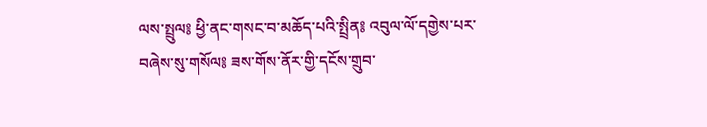ལས་སྤྲུལ༔ ཕྱི་ནང་གསང་བ་མཆོད་པའི་སྤྲིན༔ འབུལ་ལོ་དགྱེས་པར་བཞེས་སུ་གསོལ༔ ཟས་གོས་ནོར་གྱི་དངོས་གྲུབ་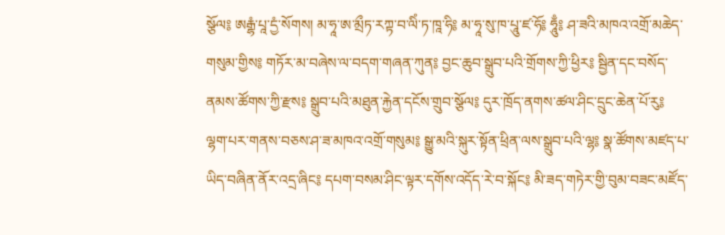སྩོལ༔ ཨརྒྷཾ་པཱ་དྱཾ་སོགས། མ་ཧཱ་ཨ་མྲྀཏ་རཀྟ་བ་ལིཾ་ཏ་ཁཱ་ཧི༔ མ་ཧཱ་སུ་ཁ་པཱུ་ཛ་ཧོ༔ ཧཱུྃ༔ ཤ་ཟའི་མཁའ་འགྲོ་མཆེད་གསུམ་གྱིས༔ གཏོར་མ་བཞེས་ལ་བདག་གཞན་ཀུན༔ བྱང་ཆུབ་སྒྲུབ་པའི་གྲོགས་ཀྱི་ཕྱིར༔ སྦྱིན་དང་བསོད་ནམས་ཚོགས་ཀྱི་རྫས༔ སྒྲུབ་པའི་མཐུན་རྐྱེན་དངོས་གྲུབ་སྩོལ༔ དུར་ཁྲོད་ནགས་ཚལ་ཤིང་དྲུང་ཆེན་པོ་རུ༔ ལྷག་པར་གནས་བཅས་ཤ་ཟ་མཁའ་འགྲོ་གསུམ༔ སྒྱུ་མའི་སྐུར་སྟོན་ཕྲིན་ལས་སྒྲུབ་པའི་ལྷ༔ སྣ་ཚོགས་མཛད་པ་ཡིད་བཞིན་ནོར་འདྲ་ཞིང༔ དཔག་བསམ་ཤིང་ལྟར་དགོས་འདོད་རེ་བ་སྐོང༔ མི་ཟད་གཏེར་གྱི་བུམ་བཟང་མཛོད་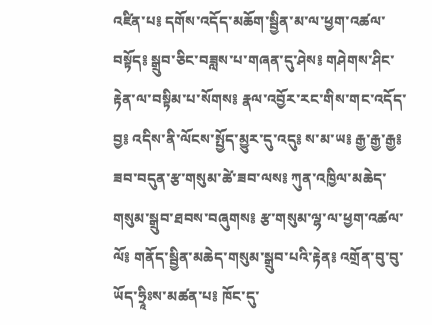འཛིན་པ༔ དགོས་འདོད་མཆོག་སྦྱིན་མ་ལ་ཕྱག་འཚལ་བསྟོད༔ སྒྲུབ་ཅིང་བཟླས་པ་གཞན་དུ་ཤེས༔ གཤེགས་ཤིང་རྟེན་ལ་བསྟིམ་པ་སོགས༔ རྣལ་འབྱོར་རང་གིས་གང་འདོད་བྱ༔ འདིས་ནི་ལོངས་སྤྱོད་མྱུར་དུ་འདུ༔ ས་མ་ཡ༔ རྒྱ་རྒྱ་རྒྱ༔ ཟབ་བདུན་རྩ་གསུམ་ཚེ་ཟབ་ལས༔ ཀུན་འཁྱིལ་མཆེད་གསུམ་སྒྲུབ་ཐབས་བཞུགས༔ རྩ་གསུམ་ལྷ་ལ་ཕྱག་འཚལ་ལོ༔ གནོད་སྦྱིན་མཆེད་གསུམ་སྒྲུབ་པའི་རྟེན༔ འགྲོན་བུ་བུ་ཡོད་ཧྲཱིཿས་མཚན་པ༔ ཁོང་དུ་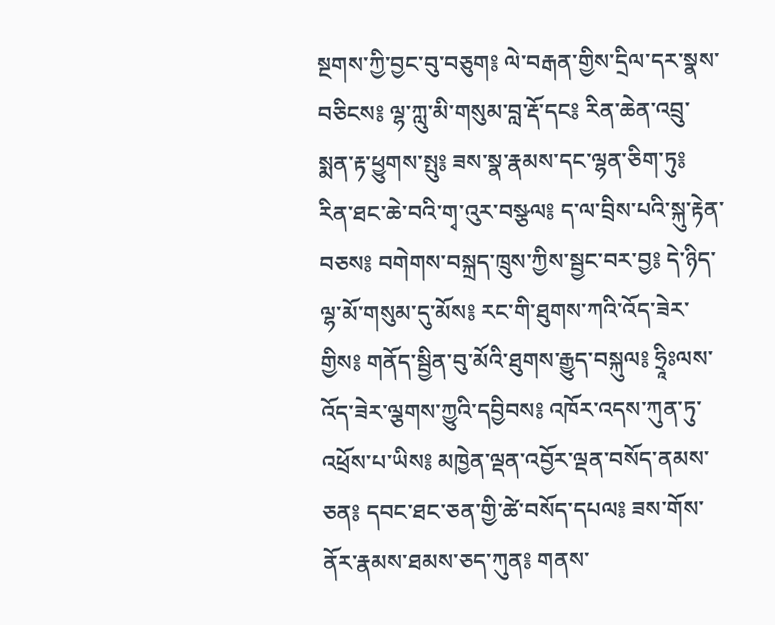སྔགས་ཀྱི་བྱང་བུ་བཅུག༔ ལེ་བརྒན་གྱིས་དྲིལ་དར་སྣས་བཅིངས༔ ལྷ་ཀླུ་མི་གསུམ་བླ་རྡོ་དང༔ རིན་ཆེན་འབྲུ་སྨན་རྟ་ཕྱུགས་སྤུ༔ ཟས་སྣ་རྣམས་དང་ལྷན་ཅིག་ཏུ༔ རིན་ཐང་ཆེ་བའི་གྭ་འུར་བསྩལ༔ ད་ལ་བྲིས་པའི་སྐུ་རྟེན་བཅས༔ བགེགས་བསྐྲད་ཁྲུས་ཀྱིས་སྦྱང་བར་བྱ༔ དེ་ཉིད་ལྷ་མོ་གསུམ་དུ་མོས༔ རང་གི་ཐུགས་ཀའི་འོད་ཟེར་གྱིས༔ གནོད་སྦྱིན་བུ་མོའི་ཐུགས་རྒྱུད་བསྐུལ༔ ཧྲཱིཿལས་འོད་ཟེར་ལྕགས་ཀྱུའི་དབྱིབས༔ འཁོར་འདས་ཀུན་ཏུ་འཕྲོས་པ་ཡིས༔ མཁྱེན་ལྡན་འབྱོར་ལྡན་བསོད་ནམས་ཅན༔ དབང་ཐང་ཅན་གྱི་ཚེ་བསོད་དཔལ༔ ཟས་གོས་ནོར་རྣམས་ཐམས་ཅད་ཀུན༔ གནས་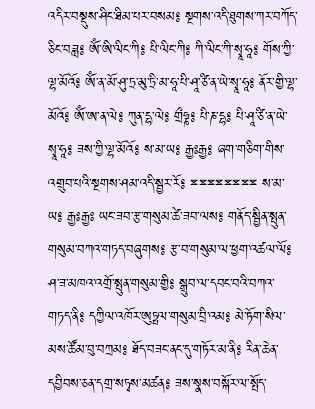འདིར་བསྡུས་ཤིང་ཐིམ་པར་བསམ༔ སྔགས་འདི་ཐུགས་ཀར་བཀོད་ཅིང་བཟླ༔ ཨོཾ་ཨི་ལིང་ཀི༔ པི་ལིང་ཀི༔ ཀི་ལིང་ཀི་སྭཱ་ཧཱ༔ གོས་ཀྱི་ལྷ་མོའོ༔ ཨོཾ་ན་མོ་ཤུ་ཏྲ་མུ་ཏྲི་མ་ཧཱ་པི་ཤཱ་ཙི་ན་ཡེ་སྭཱ་ཧཱ༔ ནོར་གྱི་ལྷ་མོའོ༔ ཨོཾ་ཨ་ན་ལེ༔ ཀུན་དྷ་ལེ༔ གྲྀཧྞ༔ པི་ཎ་དྷ༔ པི་ཤཱ་ཙི་ན་ཡེ་སྭཱ་ཧཱ༔ ཟས་ཀྱི་ལྷ་མོའོ༔ ས་མ་ཡ༔ རྒྱཿརྒྱ༔ ཞག་གཅིག་གིས་འགྲུབ་པའི་སྔགས་ཤམ་འདི་སྦྱར་རོ༔ ྈྈྈྈྈྈྈྈ ས་མ་ཡ༔ རྒྱཿརྒྱཿ ཡང་ཟབ་རྩ་གསུམ་ཚེ་ཟབ་ལས༔ གནོད་སྦྱིན་སྤུན་གསུམ་བཀའ་གཏད་བཞུགས༔ རྩ་བ་གསུམ་ལ་ཕྱག་འཚལ་ལོ༔ ཤ་ཟ་མཁའ་འགྲོ་སྤུན་གསུམ་གྱི༔ སྒྲུབ་ལ་དབང་བའི་བཀའ་གཏད་ནི༔ དཀྱིལ་འཁོར་ཨུཏྤལ་གསུམ་བྲི་འམ༔ མེ་ཏོག་སིལ་མས་ཚོམ་བུ་བཀྲམ༔ ཐོད་བཟང་ནང་དུ་གཏོར་མ་ནི༔ རིན་ཆེན་དབྱིབས་ཅན་དགྲ་སཏྭས་མཚན༔ ཟས་སྣས་བསྐོར་ལ་སྤོད་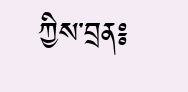ཀྱིས་བྲན༔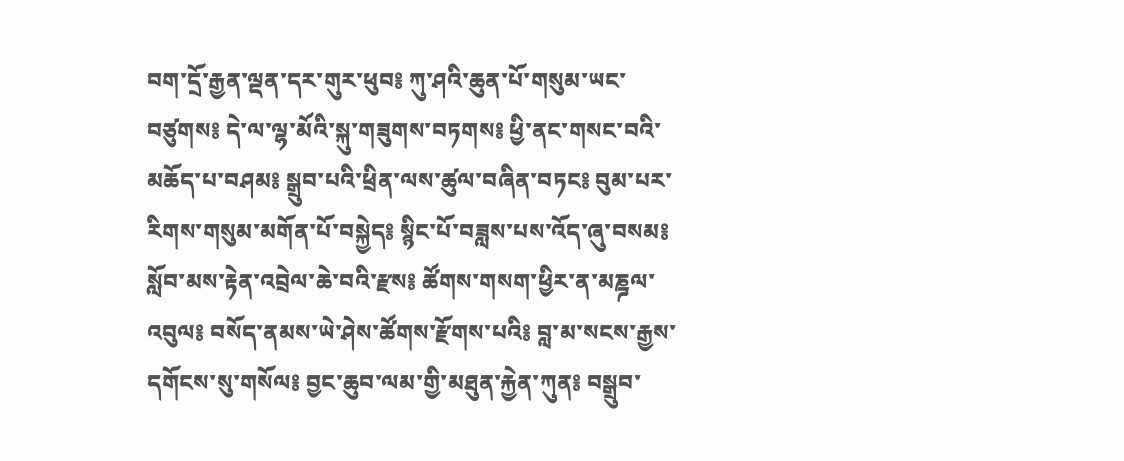བག་དྲོ་རྒྱན་ལྡན་དར་གུར་ཕུབ༔ ཀུ་ཤའི་ཆུན་པོ་གསུམ་ཡང་བཙུགས༔ དེ་ལ་ལྷ་མོའི་སྐུ་གཟུགས་བཏགས༔ ཕྱི་ནང་གསང་བའི་མཆོད་པ་བཤམ༔ སྒྲུབ་པའི་ཕྲིན་ལས་ཚུལ་བཞིན་བཏང༔ བུམ་པར་རིགས་གསུམ་མགོན་པོ་བསྐྱེད༔ སྙིང་པོ་བཟླས་པས་འོད་ཞུ་བསམ༔ སློབ་མས་རྟེན་འབྲེལ་ཆེ་བའི་རྫས༔ ཚོགས་གསག་ཕྱིར་ན་མཎྜལ་འབུལ༔ བསོད་ནམས་ཡེ་ཤེས་ཚོགས་རྫོགས་པའི༔ བླ་མ་སངས་རྒྱས་དགོངས་སུ་གསོལ༔ བྱང་ཆུབ་ལམ་གྱི་མཐུན་རྐྱེན་ཀུན༔ བསྒྲུབ་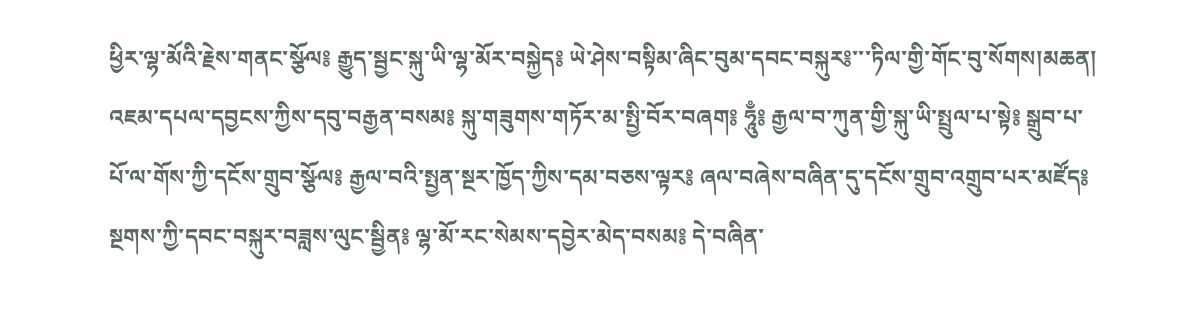ཕྱིར་ལྷ་མོའི་རྗེས་གནང་སྩོལ༔ རྒྱུད་སྦྱང་སྐུ་ཡི་ལྷ་མོར་བསྐྱེད༔ ཡེ་ཤེས་བསྟིམ་ཞིང་བུམ་དབང་བསྐུར༔་་་ཏིལ་གྱི་གོང་བུ་སོགས།མཆན། འཇམ་དཔལ་དབྱངས་ཀྱིས་དབུ་བརྒྱན་བསམ༔ སྐུ་གཟུགས་གཏོར་མ་སྤྱི་བོར་བཞག༔ ཧཱུྃ༔ རྒྱལ་བ་ཀུན་གྱི་སྐུ་ཡི་སྤྲུལ་པ་སྟེ༔ སྒྲུབ་པ་པོ་ལ་གོས་ཀྱི་དངོས་གྲུབ་སྩོལ༔ རྒྱལ་བའི་སྤྱན་སྔར་ཁྱོད་ཀྱིས་དམ་བཅས་ལྟར༔ ཞལ་བཞེས་བཞིན་དུ་དངོས་གྲུབ་འགྲུབ་པར་མཛོད༔ སྔགས་ཀྱི་དབང་བསྐུར་བཟླས་ལུང་སྦྱིན༔ ལྷ་མོ་རང་སེམས་དབྱེར་མེད་བསམ༔ དེ་བཞིན་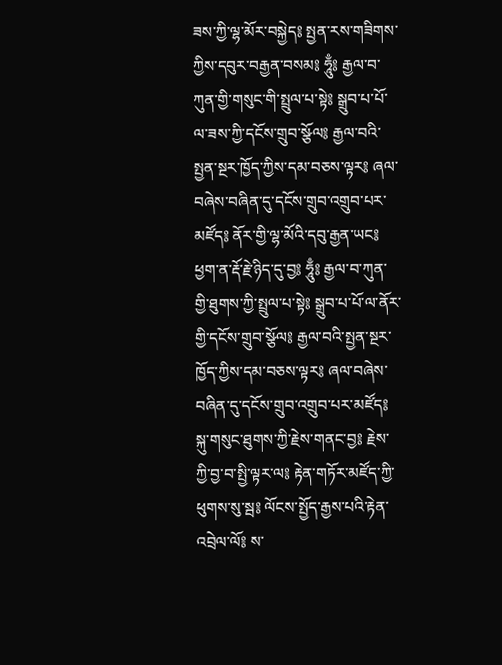ཟས་ཀྱི་ལྷ་མོར་བསྐྱེད༔ སྤྱན་རས་གཟིགས་ཀྱིས་དབུར་བརྒྱན་བསམ༔ ཧཱུྃ༔ རྒྱལ་བ་ཀུན་གྱི་གསུང་གི་སྤྲུལ་པ་སྟེ༔ སྒྲུབ་པ་པོ་ལ་ཟས་ཀྱི་དངོས་གྲུབ་སྩོལ༔ རྒྱལ་བའི་སྤྱན་སྔར་ཁྱོད་ཀྱིས་དམ་བཅས་ལྟར༔ ཞལ་བཞེས་བཞིན་དུ་དངོས་གྲུབ་འགྲུབ་པར་མཛོད༔ ནོར་གྱི་ལྷ་མོའི་དབུ་རྒྱན་ཡང༔ ཕྱག་ན་རྡོ་རྗེ་ཉིད་དུ་བྱ༔ ཧཱུྃ༔ རྒྱལ་བ་ཀུན་གྱི་ཐུགས་ཀྱི་སྤྲུལ་པ་སྟེ༔ སྒྲུབ་པ་པོ་ལ་ནོར་གྱི་དངོས་གྲུབ་སྩོལ༔ རྒྱལ་བའི་སྤྱན་སྔར་ཁྱོད་ཀྱིས་དམ་བཅས་ལྟར༔ ཞལ་བཞེས་བཞིན་དུ་དངོས་གྲུབ་འགྲུབ་པར་མཛོད༔ སྐུ་གསུང་ཐུགས་ཀྱི་རྗེས་གནང་བྱ༔ རྗེས་ཀྱི་བྱ་བ་སྤྱི་ལྟར་ལ༔ རྟེན་གཏོར་མཛོད་ཀྱི་ཕུགས་སུ་སྦ༔ ལོངས་སྤྱོད་རྒྱས་པའི་རྟེན་འབྲེལ་ལོ༔ ས་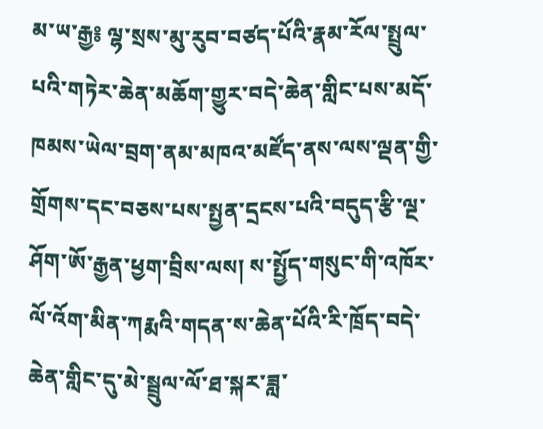མ་ཡ་རྒྱ༔ ལྷ་སྲས་མུ་རུབ་བཙད་པོའི་རྣམ་རོལ་སྤྲུལ་པའི་གཏེར་ཆེན་མཆོག་གྱུར་བདེ་ཆེན་གླིང་པས་མདོ་ཁམས་ཡེལ་བྲག་ནམ་མཁའ་མཛོད་ནས་ལས་ལྡན་གྱི་གྲོགས་དང་བཅས་པས་སྤྱན་དྲངས་པའི་བདུད་རྩི་ལྔ་ཤོག་ཨོ་རྒྱན་ཕྱག་བྲིས་ལས། ས་སྤྱོད་གསུང་གི་འཁོར་ལོ་འོག་མིན་ཀརྨའི་གདན་ས་ཆེན་པོའི་རི་ཁྲོད་བདེ་ཆེན་གླིང་དུ་མེ་སྦྲུལ་ལོ་ཐ་སྐར་ཟླ་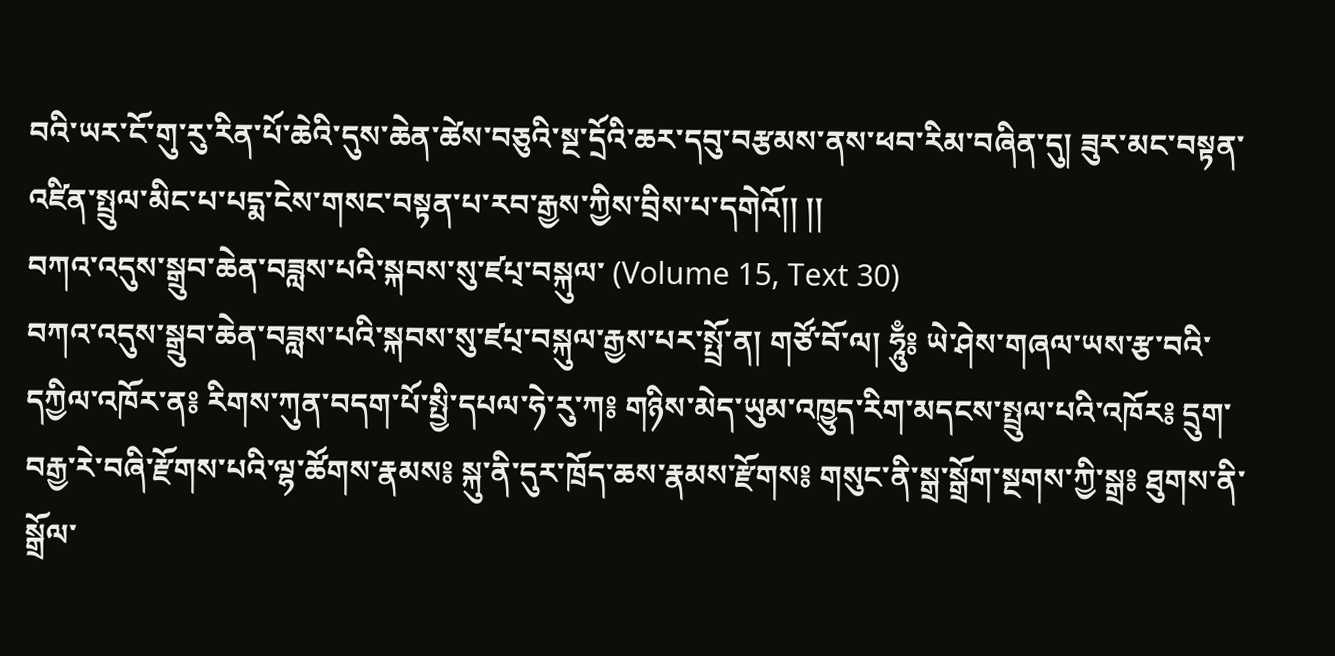བའི་ཡར་ངོ་གུ་རུ་རིན་པོ་ཆེའི་དུས་ཆེན་ཚེས་བཅུའི་སྔ་དྲོའི་ཆར་དབུ་བརྩམས་ནས་ཕབ་རིམ་བཞིན་དུ། ཟུར་མང་བསྟན་འཛིན་སྤྲུལ་མིང་པ་པདྨ་ངེས་གསང་བསྟན་པ་རབ་རྒྱས་ཀྱིས་བྲིས་པ་དགེའོ།། །།
བཀའ་འདུས་སྒྲུབ་ཆེན་བཟླས་པའི་སྐབས་སུ་ཛཔ྄་བསྐུལ་ (Volume 15, Text 30)
བཀའ་འདུས་སྒྲུབ་ཆེན་བཟླས་པའི་སྐབས་སུ་ཛཔ྄་བསྐུལ་རྒྱས་པར་སྤྲོ་ན། གཙོ་བོ་ལ། ཧཱུྃ༔ ཡེ་ཤེས་གཞལ་ཡས་རྩ་བའི་དཀྱིལ་འཁོར་ན༔ རིགས་ཀུན་བདག་པོ་སྤྱི་དཔལ་ཧེ་རུ་ཀ༔ གཉིས་མེད་ཡུམ་འཁྱུད་རིག་མདངས་སྤྲུལ་པའི་འཁོར༔ དྲུག་བརྒྱ་རེ་བཞི་རྫོགས་པའི་ལྷ་ཚོགས་རྣམས༔ སྐུ་ནི་དུར་ཁྲོད་ཆས་རྣམས་རྫོགས༔ གསུང་ནི་སྒྲ་སྒྲོག་སྔགས་ཀྱི་སྒྲ༔ ཐུགས་ནི་སྒྲོལ་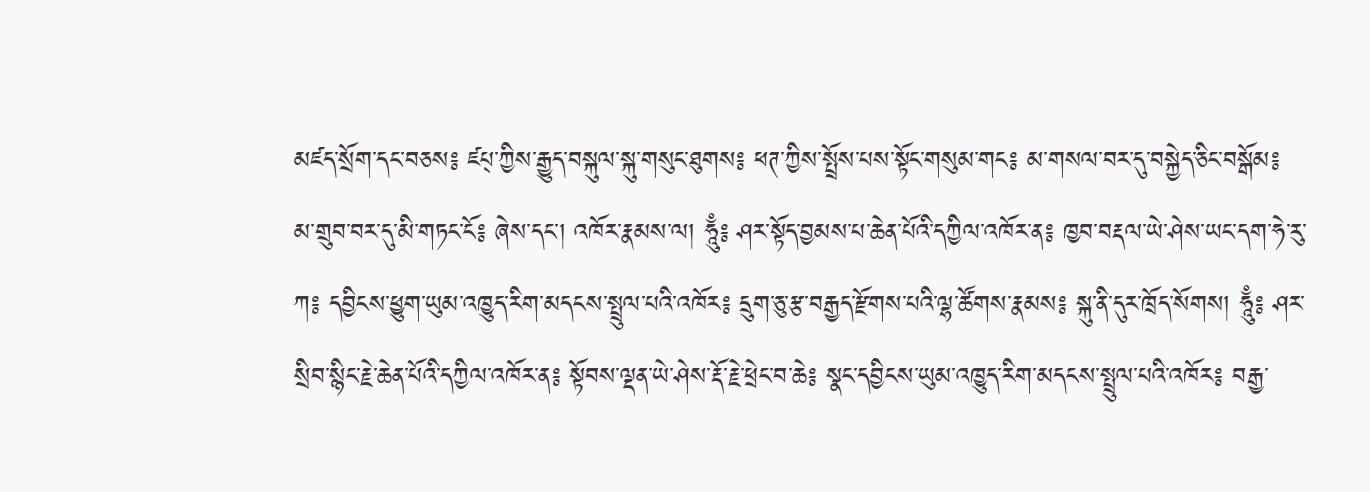མཛད་སྲོག་དང་བཅས༔ ཛཔ྄་ཀྱིས་རྒྱུད་བསྐུལ་སྐུ་གསུང་ཐུགས༔ ཕཊ་ཀྱིས་སྤྲོས་པས་སྟོང་གསུམ་གང༔ མ་གསལ་བར་དུ་བསྐྱེད་ཅིང་བསྒོམ༔ མ་གྲུབ་བར་དུ་མི་གཏང་ངོ༔ ཞེས་དང་། འཁོར་རྣམས་ལ། ཧཱུྃ༔ ཤར་སྟོད་བྱམས་པ་ཆེན་པོའི་དཀྱིལ་འཁོར་ན༔ ཁྱབ་བརྡལ་ཡེ་ཤེས་ཡང་དག་ཧེ་རུ་ཀ༔ དབྱིངས་ཕྱུག་ཡུམ་འཁྱུད་རིག་མདངས་སྤྲུལ་པའི་འཁོར༔ དྲུག་ཅུ་རྩ་བརྒྱད་རྫོགས་པའི་ལྷ་ཚོགས་རྣམས༔ སྐུ་ནི་དུར་ཁྲོད་སོགས། ཧཱུྃ༔ ཤར་སྲིབ་སྙིང་རྗེ་ཆེན་པོའི་དཀྱིལ་འཁོར་ན༔ སྟོབས་ལྡན་ཡེ་ཤེས་རྡོ་རྗེ་ཕྲེང་བ་ཆེ༔ སྣང་དབྱིངས་ཡུམ་འཁྱུད་རིག་མདངས་སྤྲུལ་པའི་འཁོར༔ བརྒྱ་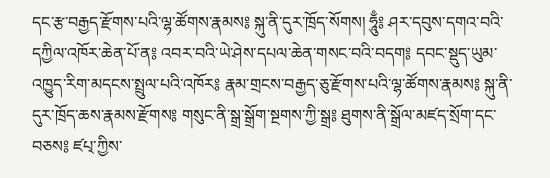དང་རྩ་བརྒྱད་རྫོགས་པའི་ལྷ་ཚོགས་རྣམས༔ སྐུ་ནི་དུར་ཁྲོད་སོགས། ཧཱུྃ༔ ཤར་དབུས་དགའ་བའི་དཀྱིལ་འཁོར་ཆེན་པོ་ན༔ འབར་བའི་ཡེ་ཤེས་དཔལ་ཆེན་གསང་བའི་བདག༔ དབང་སྡུད་ཡུམ་འཁྱུད་རིག་མདངས་སྤྲུལ་པའི་འཁོར༔ རྣམ་གྲངས་བརྒྱད་ཅུ་རྫོགས་པའི་ལྷ་ཚོགས་རྣམས༔ སྐུ་ནི་དུར་ཁྲོད་ཆས་རྣམས་རྫོགས༔ གསུང་ནི་སྒྲ་སྒྲོག་སྔགས་ཀྱི་སྒྲ༔ ཐུགས་ནི་སྒྲོལ་མཛད་སྲོག་དང་བཅས༔ ཛཔ྄་ཀྱིས་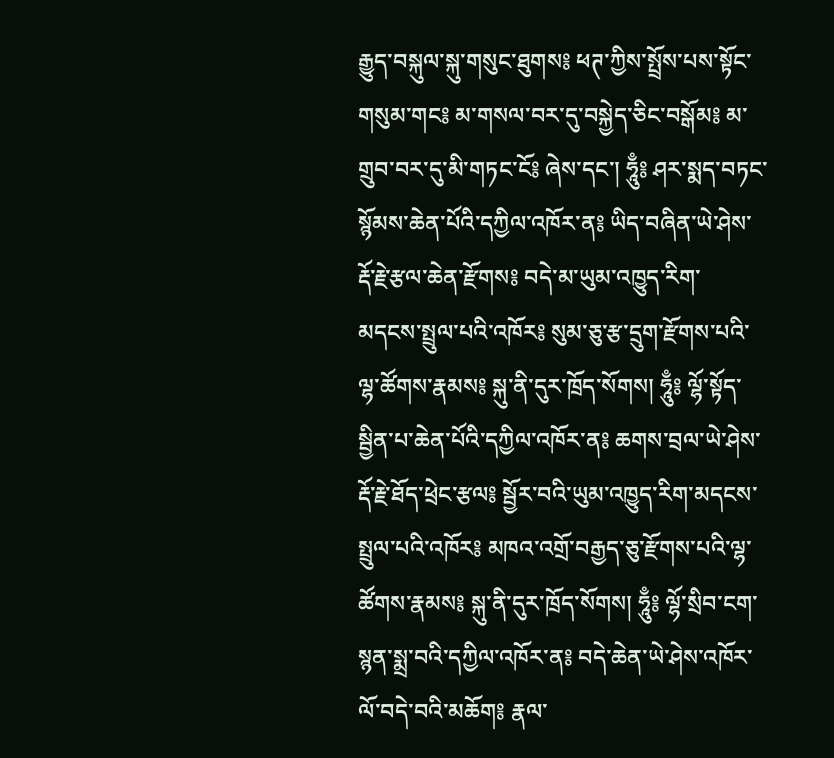རྒྱུད་བསྐུལ་སྐུ་གསུང་ཐུགས༔ ཕཊ་ཀྱིས་སྤྲོས་པས་སྟོང་གསུམ་གང༔ མ་གསལ་བར་དུ་བསྐྱེད་ཅིང་བསྒོམ༔ མ་གྲུབ་བར་དུ་མི་གཏང་ངོ༔ ཞེས་དང་། ཧཱུྃ༔ ཤར་སྨད་བཏང་སྙོམས་ཆེན་པོའི་དཀྱིལ་འཁོར་ན༔ ཡིད་བཞིན་ཡེ་ཤེས་རྡོ་རྗེ་རྩལ་ཆེན་རྫོགས༔ བདེ་མ་ཡུམ་འཁྱུད་རིག་མདངས་སྤྲུལ་པའི་འཁོར༔ སུམ་ཅུ་རྩ་དྲུག་རྫོགས་པའི་ལྷ་ཚོགས་རྣམས༔ སྐུ་ནི་དུར་ཁྲོད་སོགས། ཧཱུྃ༔ ལྷོ་སྟོད་སྦྱིན་པ་ཆེན་པོའི་དཀྱིལ་འཁོར་ན༔ ཆགས་བྲལ་ཡེ་ཤེས་རྡོ་རྗེ་ཐོད་ཕྲེང་རྩལ༔ སྦྱོར་བའི་ཡུམ་འཁྱུད་རིག་མདངས་སྤྲུལ་པའི་འཁོར༔ མཁའ་འགྲོ་བརྒྱད་ཅུ་རྫོགས་པའི་ལྷ་ཚོགས་རྣམས༔ སྐུ་ནི་དུར་ཁྲོད་སོགས། ཧཱུྃ༔ ལྷོ་སྲིབ་ངག་སྙན་སྨྲ་བའི་དཀྱིལ་འཁོར་ན༔ བདེ་ཆེན་ཡེ་ཤེས་འཁོར་ལོ་བདེ་བའི་མཆོག༔ རྣལ་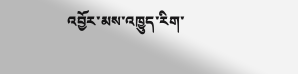འབྱོར་མས་འཁྱུད་རིག་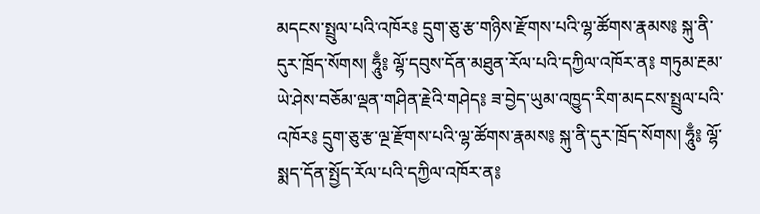མདངས་སྤྲུལ་པའི་འཁོར༔ དྲུག་ཅུ་རྩ་གཉིས་རྫོགས་པའི་ལྷ་ཚོགས་རྣམས༔ སྐུ་ནི་དུར་ཁྲོད་སོགས། ཧཱུྃ༔ ལྷོ་དབུས་དོན་མཐུན་རོལ་པའི་དཀྱིལ་འཁོར་ན༔ གཏུམ་རྔམ་ཡེ་ཤེས་བཅོམ་ལྡན་གཤིན་རྗེའི་གཤེད༔ ཟ་བྱེད་ཡུམ་འཁྱུད་རིག་མདངས་སྤྲུལ་པའི་འཁོར༔ དྲུག་ཅུ་རྩ་ལྔ་རྫོགས་པའི་ལྷ་ཚོགས་རྣམས༔ སྐུ་ནི་དུར་ཁྲོད་སོགས། ཧཱུྃ༔ ལྷོ་སྨད་དོན་སྤྱོད་རོལ་པའི་དཀྱིལ་འཁོར་ན༔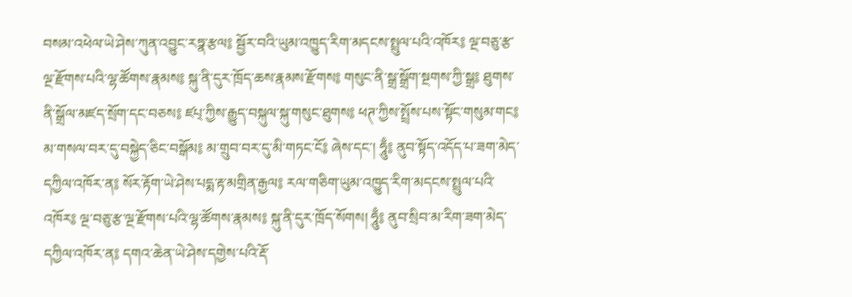བསམ་འཕེལ་ཡེ་ཤེས་ཀུན་འབྱུང་རཏྣ་རྩལ༔ སྦྱོར་བའི་ཡུམ་འཁྱུད་རིག་མདངས་སྤྲུལ་པའི་འཁོར༔ ལྔ་བཅུ་རྩ་ལྔ་རྫོགས་པའི་ལྷ་ཚོགས་རྣམས༔ སྐུ་ནི་དུར་ཁྲོད་ཆས་རྣམས་རྫོགས༔ གསུང་ནི་སྒྲ་སྒྲོག་སྔགས་ཀྱི་སྒྲ༔ ཐུགས་ནི་སྒྲོལ་མཛད་སྲོག་དང་བཅས༔ ཛཔ྄་ཀྱིས་རྒྱུད་བསྐུལ་སྐུ་གསུང་ཐུགས༔ ཕཊ་ཀྱིས་སྤྲོས་པས་སྟོང་གསུམ་གང༔ མ་གསལ་བར་དུ་བསྐྱེད་ཅིང་བསྒོམ༔ མ་གྲུབ་བར་དུ་མི་གཏང་ངོ༔ ཞེས་དང་། ཧཱུྃ༔ ནུབ་སྟོད་འདོད་པ་ཟག་མེད་དཀྱིལ་འཁོར་ན༔ སོར་རྟོག་ཡེ་ཤེས་པདྨ་རྟ་མགྲིན་རྒྱལ༔ རལ་གཅིག་ཡུམ་འཁྱུད་རིག་མདངས་སྤྲུལ་པའི་འཁོར༔ ལྔ་བཅུ་རྩ་ལྔ་རྫོགས་པའི་ལྷ་ཚོགས་རྣམས༔ སྐུ་ནི་དུར་ཁྲོད་སོགས། ཧཱུྃ༔ ནུབ་སྲིབ་མ་རིག་ཟག་མེད་དཀྱིལ་འཁོར་ན༔ དགའ་ཆེན་ཡེ་ཤེས་དགྱེས་པའི་རྡོ་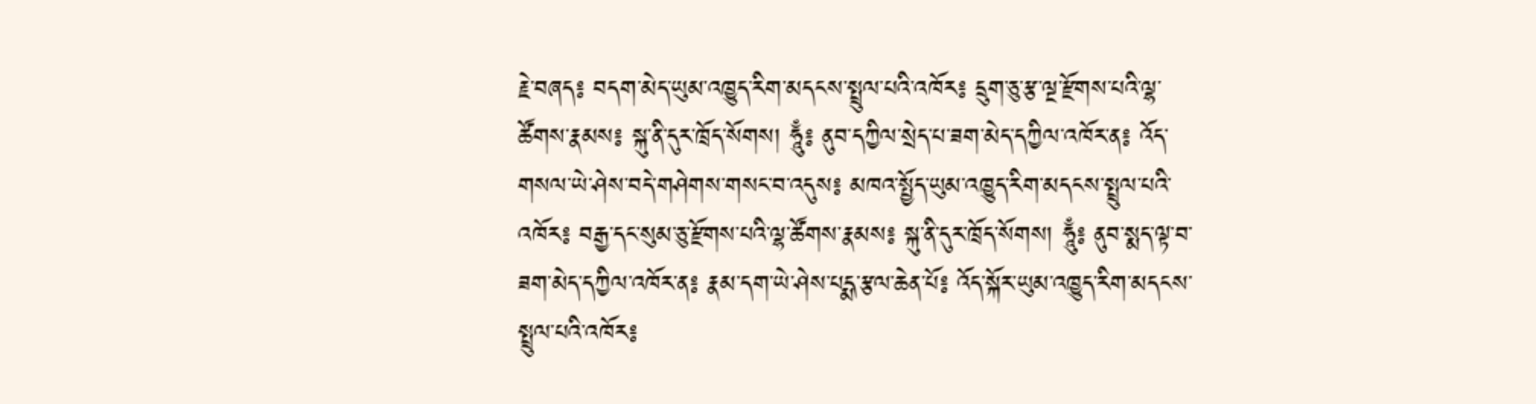རྗེ་བཞད༔ བདག་མེད་ཡུམ་འཁྱུད་རིག་མདངས་སྤྲུལ་པའི་འཁོར༔ དྲུག་ཅུ་རྩ་ལྔ་རྫོགས་པའི་ལྷ་ཚོགས་རྣམས༔ སྐུ་ནི་དུར་ཁྲོད་སོགས། ཧཱུྃ༔ ནུབ་དཀྱིལ་སྲེད་པ་ཟག་མེད་དཀྱིལ་འཁོར་ན༔ འོད་གསལ་ཡེ་ཤེས་བདེ་གཤེགས་གསང་བ་འདུས༔ མཁའ་སྤྱོད་ཡུམ་འཁྱུད་རིག་མདངས་སྤྲུལ་པའི་འཁོར༔ བརྒྱ་དང་སུམ་ཅུ་རྫོགས་པའི་ལྷ་ཚོགས་རྣམས༔ སྐུ་ནི་དུར་ཁྲོད་སོགས། ཧཱུྃ༔ ནུབ་སྨད་ལྟ་བ་ཟག་མེད་དཀྱིལ་འཁོར་ན༔ རྣམ་དག་ཡེ་ཤེས་པདྨ་རྩལ་ཆེན་པོ༔ འོད་སྐོར་ཡུམ་འཁྱུད་རིག་མདངས་སྤྲུལ་པའི་འཁོར༔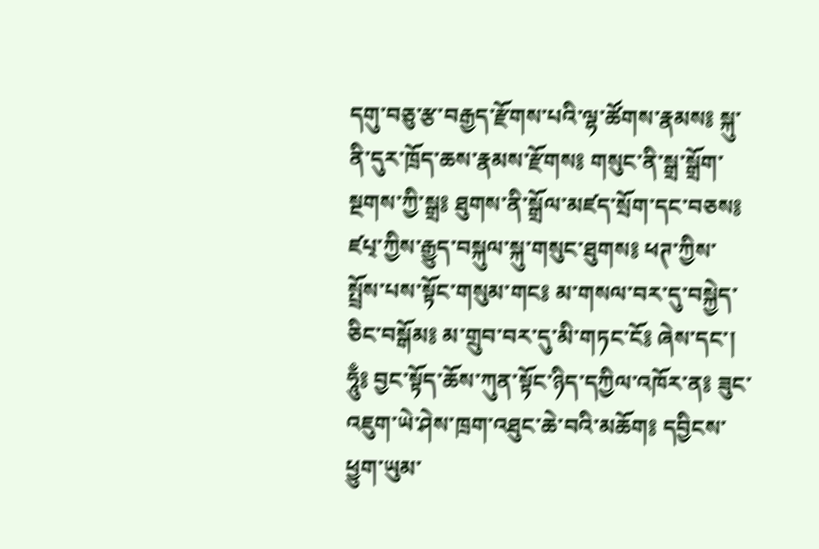དགུ་བཅུ་རྩ་བརྒྱད་རྫོགས་པའི་ལྷ་ཚོགས་རྣམས༔ སྐུ་ནི་དུར་ཁྲོད་ཆས་རྣམས་རྫོགས༔ གསུང་ནི་སྒྲ་སྒྲོག་སྔགས་ཀྱི་སྒྲ༔ ཐུགས་ནི་སྒྲོལ་མཛད་སྲོག་དང་བཅས༔ ཛཔ྄་ཀྱིས་རྒྱུད་བསྐུལ་སྐུ་གསུང་ཐུགས༔ ཕཊ་ཀྱིས་སྤྲོས་པས་སྟོང་གསུམ་གང༔ མ་གསལ་བར་དུ་བསྐྱེད་ཅིང་བསྒོམ༔ མ་གྲུབ་བར་དུ་མི་གཏང་ངོ༔ ཞེས་དང་། ཧཱུྃ༔ བྱང་སྟོད་ཆོས་ཀུན་སྟོང་ཉིད་དཀྱིལ་འཁོར་ན༔ ཟུང་འཇུག་ཡེ་ཤེས་ཁྲག་འཐུང་ཆེ་བའི་མཆོག༔ དབྱིངས་ཕྱུག་ཡུམ་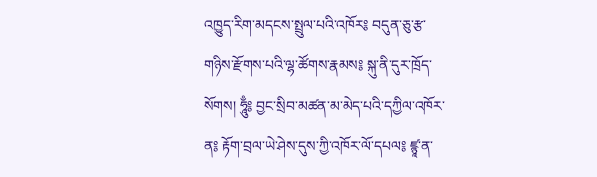འཁྱུད་རིག་མདངས་སྤྲུལ་པའི་འཁོར༔ བདུན་ཅུ་རྩ་གཉིས་རྫོགས་པའི་ལྷ་ཚོགས་རྣམས༔ སྐུ་ནི་དུར་ཁྲོད་སོགས། ཧཱུྃ༔ བྱང་སྲིབ་མཚན་མ་མེད་པའི་དཀྱིལ་འཁོར་ན༔ རྟོག་བྲལ་ཡེ་ཤེས་དུས་ཀྱི་འཁོར་ལོ་དཔལ༔ ཛྙཱ་ན་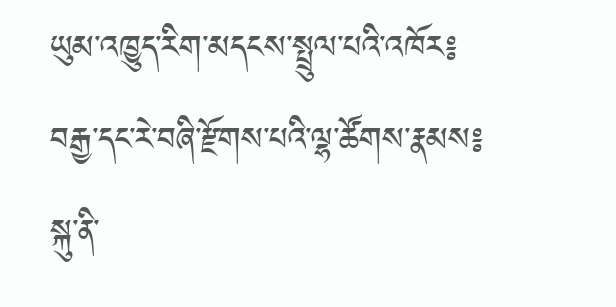ཡུམ་འཁྱུད་རིག་མདངས་སྤྲུལ་པའི་འཁོར༔ བརྒྱ་དང་རེ་བཞི་རྫོགས་པའི་ལྷ་ཚོགས་རྣམས༔ སྐུ་ནི་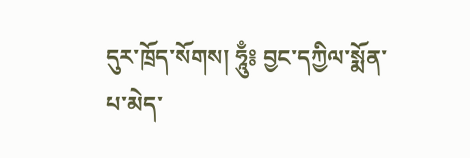དུར་ཁྲོད་སོགས། ཧཱུྃ༔ བྱང་དཀྱིལ་སྨོན་པ་མེད་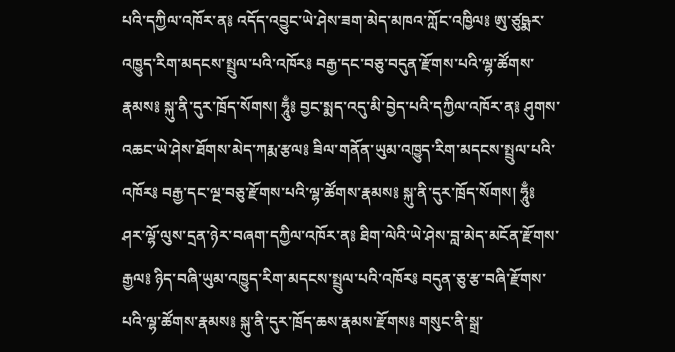པའི་དཀྱིལ་འཁོར་ན༔ འདོད་འབྱུང་ཡེ་ཤེས་ཟག་མེད་མཁའ་ཀློང་འཁྱིལ༔ ཨུ་ཙུཥྨར་འཁྱུད་རིག་མདངས་སྤྲུལ་པའི་འཁོར༔ བརྒྱ་དང་བཅུ་བདུན་རྫོགས་པའི་ལྷ་ཚོགས་རྣམས༔ སྐུ་ནི་དུར་ཁྲོད་སོགས། ཧཱུྃ༔ བྱང་སྨད་འདུ་མི་བྱེད་པའི་དཀྱིལ་འཁོར་ན༔ ཤུགས་འཆང་ཡེ་ཤེས་ཐོགས་མེད་ཀརྨ་རྩལ༔ ཟིལ་གནོན་ཡུམ་འཁྱུད་རིག་མདངས་སྤྲུལ་པའི་འཁོར༔ བརྒྱ་དང་ལྔ་བཅུ་རྫོགས་པའི་ལྷ་ཚོགས་རྣམས༔ སྐུ་ནི་དུར་ཁྲོད་སོགས། ཧཱུྃ༔ ཤར་ལྷོ་ལུས་དྲན་ཉེར་བཞག་དཀྱིལ་འཁོར་ན༔ ཐིག་ལེའི་ཡེ་ཤེས་བླ་མེད་མངོན་རྫོགས་རྒྱལ༔ ཉིད་བཞི་ཡུམ་འཁྱུད་རིག་མདངས་སྤྲུལ་པའི་འཁོར༔ བདུན་ཅུ་རྩ་བཞི་རྫོགས་པའི་ལྷ་ཚོགས་རྣམས༔ སྐུ་ནི་དུར་ཁྲོད་ཆས་རྣམས་རྫོགས༔ གསུང་ནི་སྒྲ་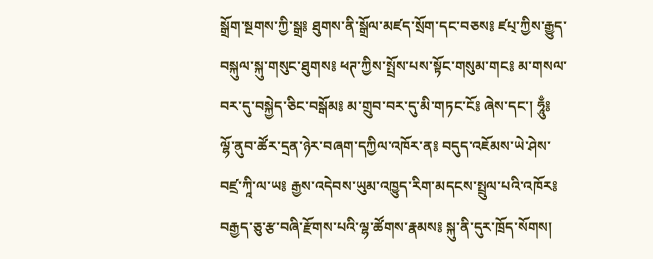སྒྲོག་སྔགས་ཀྱི་སྒྲ༔ ཐུགས་ནི་སྒྲོལ་མཛད་སྲོག་དང་བཅས༔ ཛཔ྄་ཀྱིས་རྒྱུད་བསྐུལ་སྐུ་གསུང་ཐུགས༔ ཕཊ་ཀྱིས་སྤྲོས་པས་སྟོང་གསུམ་གང༔ མ་གསལ་བར་དུ་བསྐྱེད་ཅིང་བསྒོམ༔ མ་གྲུབ་བར་དུ་མི་གཏང་ངོ༔ ཞེས་དང་། ཧཱུྃ༔ ལྷོ་ནུབ་ཚོར་དྲན་ཉེར་བཞག་དཀྱིལ་འཁོར་ན༔ བདུད་འཇོམས་ཡེ་ཤེས་བཛྲ་ཀཱི་ལ་ཡ༔ རྒྱས་འདེབས་ཡུམ་འཁྱུད་རིག་མདངས་སྤྲུལ་པའི་འཁོར༔ བརྒྱད་ཅུ་རྩ་བཞི་རྫོགས་པའི་ལྷ་ཚོགས་རྣམས༔ སྐུ་ནི་དུར་ཁྲོད་སོགས།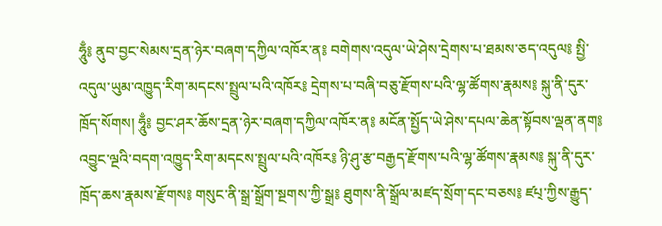ཧཱུྃ༔ ནུབ་བྱང་སེམས་དྲན་ཉེར་བཞག་དཀྱིལ་འཁོར་ན༔ བགེགས་འདུལ་ཡེ་ཤེས་དྲེགས་པ་ཐམས་ཅད་འདུལ༔ སྤྱི་འདུལ་ཡུམ་འཁྱུད་རིག་མདངས་སྤྲུལ་པའི་འཁོར༔ དྲེགས་པ་བཞི་བཅུ་རྫོགས་པའི་ལྷ་ཚོགས་རྣམས༔ སྐུ་ནི་དུར་ཁྲོད་སོགས། ཧཱུྃ༔ བྱང་ཤར་ཆོས་དྲན་ཉེར་བཞག་དཀྱིལ་འཁོར་ན༔ མངོན་སྤྱོད་ཡེ་ཤེས་དཔལ་ཆེན་སྟོབས་ལྡན་ནག༔ འབྱུང་ལྔའི་བདག་འཁྱུད་རིག་མདངས་སྤྲུལ་པའི་འཁོར༔ ཉི་ཤུ་རྩ་བརྒྱད་རྫོགས་པའི་ལྷ་ཚོགས་རྣམས༔ སྐུ་ནི་དུར་ཁྲོད་ཆས་རྣམས་རྫོགས༔ གསུང་ནི་སྒྲ་སྒྲོག་སྔགས་ཀྱི་སྒྲ༔ ཐུགས་ནི་སྒྲོལ་མཛད་སྲོག་དང་བཅས༔ ཛཔ྄་ཀྱིས་རྒྱུད་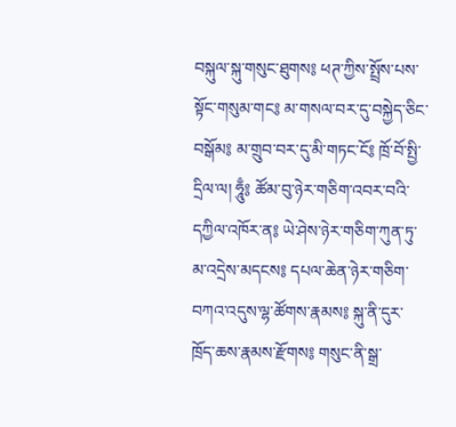བསྐུལ་སྐུ་གསུང་ཐུགས༔ ཕཊ་ཀྱིས་སྤྲོས་པས་སྟོང་གསུམ་གང༔ མ་གསལ་བར་དུ་བསྐྱེད་ཅིང་བསྒོམ༔ མ་གྲུབ་བར་དུ་མི་གཏང་ངོ༔ ཁྲོ་བོ་སྤྱི་དྲིལ་ལ། ཧཱུྃ༔ ཚོམ་བུ་ཉེར་གཅིག་འབར་བའི་དཀྱིལ་འཁོར་ན༔ ཡེ་ཤེས་ཉེར་གཅིག་ཀུན་ཏུ་མ་འདྲེས་མདངས༔ དཔལ་ཆེན་ཉེར་གཅིག་བཀའ་འདུས་ལྷ་ཚོགས་རྣམས༔ སྐུ་ནི་དུར་ཁྲོད་ཆས་རྣམས་རྫོགས༔ གསུང་ནི་སྒྲ་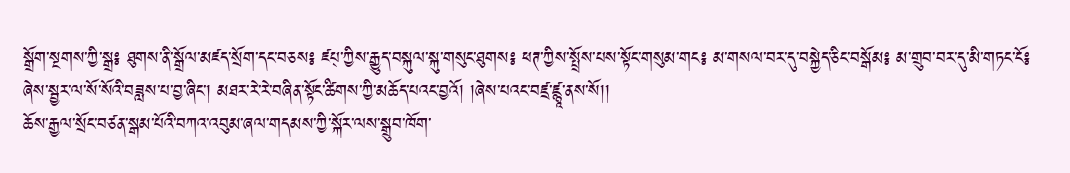སྒྲོག་སྔགས་ཀྱི་སྒྲ༔ ཐུགས་ནི་སྒྲོལ་མཛད་སྲོག་དང་བཅས༔ ཛཔ྄་ཀྱིས་རྒྱུད་བསྐུལ་སྐུ་གསུང་ཐུགས༔ ཕཊ་ཀྱིས་སྤྲོས་པས་སྟོང་གསུམ་གང༔ མ་གསལ་བར་དུ་བསྐྱེད་ཅིང་བསྒོམ༔ མ་གྲུབ་བར་དུ་མི་གཏང་ངོ༔ ཞེས་སྦྱར་ལ་སོ་སོའི་བཟླས་པ་བྱ་ཞིང་། མཐར་རེ་རེ་བཞིན་སྟོང་ཚིགས་ཀྱི་མཆོད་པའང་བྱའོ། །ཞེས་པའང་བཛྲ་ཛྙཱ་ནས་སོ།།
ཆོས་རྒྱལ་སྲོང་བཙན་སྒམ་པོའི་བཀའ་འབུམ་ཞལ་གདམས་ཀྱི་སྐོར་ལས་སྒྲུབ་ཁོག་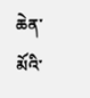ཆེན་མོའི་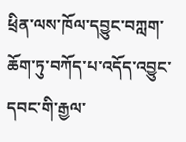ཕྲིན་ལས་ཁོལ་དབྱུང་བཀླག་ཆོག་ཏུ་བཀོད་པ་འདོད་འབྱུང་དབང་གི་རྒྱལ་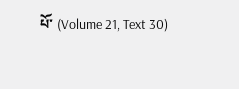པོ་ (Volume 21, Text 30)